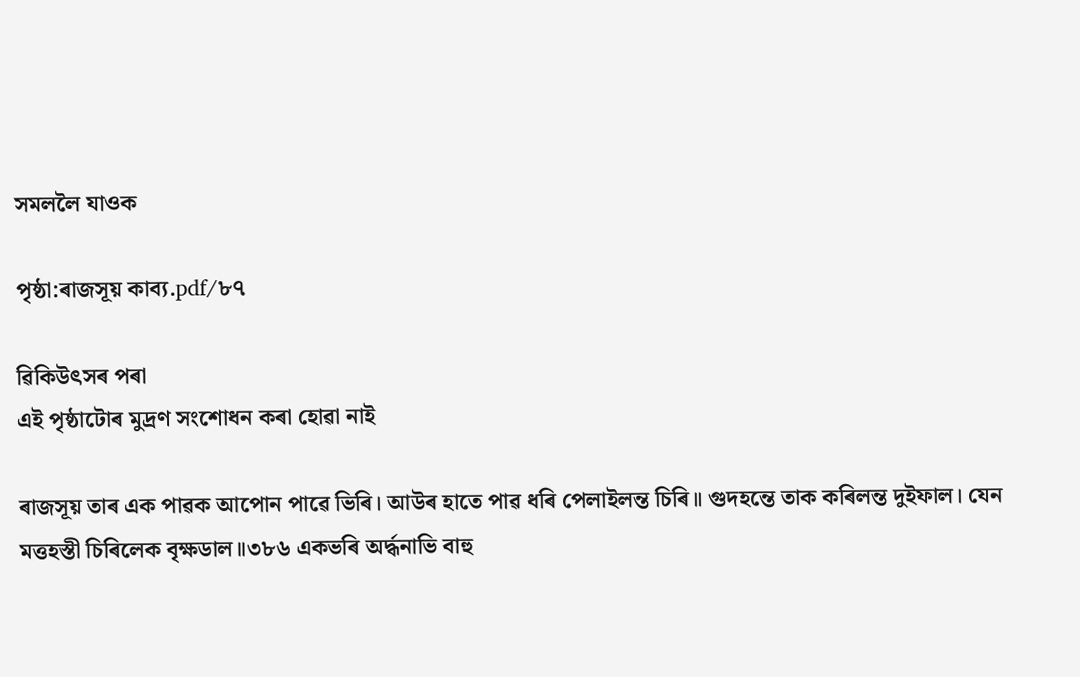সমললৈ যাওক

পৃষ্ঠা:ৰাজসূয় কাব্য.pdf/৮৭

ৱিকিউৎসৰ পৰা
এই পৃষ্ঠাটোৰ মুদ্ৰণ সংশোধন কৰা হোৱা নাই

ৰাজসূয় তাৰ এক পাৱক আপোন পাৱে ভিৰি। আউৰ হাতে পাৱ ধৰি পেলাইলন্ত চিৰি॥ গুদহন্তে তাক কৰিলন্ত দুইফাল। যেন মত্তহস্তী চিৰিলেক বৃক্ষডাল॥৩৮৬ একভৰি অৰ্দ্ধনাভি বাহু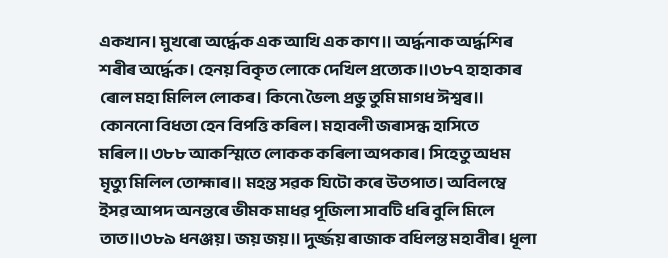একখান। মুখৰো অৰ্দ্ধেক এক আখি এক কাণ॥ অৰ্দ্ধনাক অৰ্দ্ধশিৰ শৰীৰ অৰ্দ্ধেক। হেনয় বিকৃত লোকে দেখিল প্ৰত্যেক॥৩৮৭ হাহাকাৰ ৰোল মহা মিলিল লোকৰ। কিনে৷ ভৈল৷ প্ৰভু তুমি মাগধ ঈশ্বৰ॥ কোননো বিধতা হেন বিপত্তি কৰিল। মহাবলী জৰাসন্ধ হাসিতে মৰিল॥৩৮৮ আকস্মিতে লোকক কৰিলা অপকাৰ। সিহেতু অধম মৃত্যু মিলিল তোহ্মাৰ॥ মহন্ত সৱক যিটো কৰে উতপাত। অবিলম্বে ইসৱ আপদ অনন্তৰে ভীমক মাধৱ পূজিলা সাবটি ধৰি বুলি মিলে তাত॥৩৮৯ ধনঞ্জয়। জয় জয়॥ দুৰ্জ্জয় ৰাজাক বধিলন্ত মহাবীৰ। ধূলা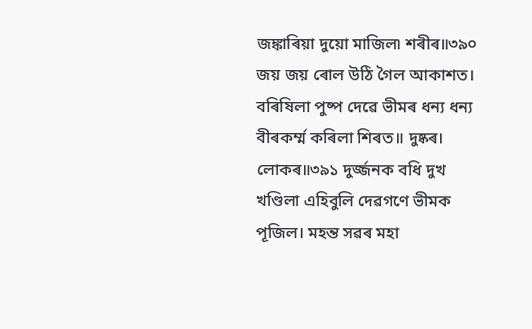জঙ্কাৰিয়া দুয়ো মাজিল৷ শৰীৰ॥৩৯০ জয় জয় ৰোল উঠি গৈল আকাশত। বৰিষিলা পুষ্প দেৱে ভীমৰ ধন্য ধন্য বীৰকৰ্ম্ম কৰিলা শিৰত॥ দুষ্কৰ। লোকৰ॥৩৯১ দুৰ্জ্জনক বধি দুখ খণ্ডিলা এহিবুলি দেৱগণে ভীমক পূজিল। মহন্ত সৱৰ মহা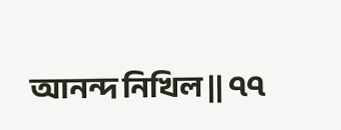আনন্দ নিখিল || ৭৭